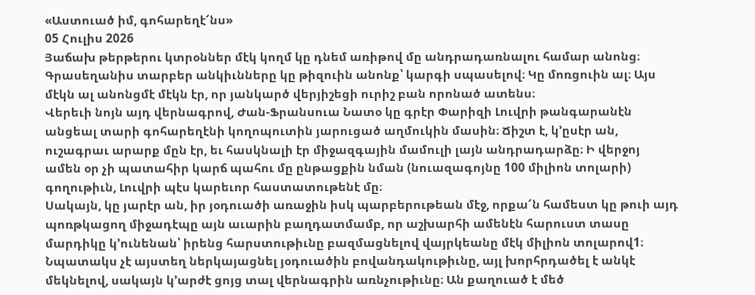«Աստուած իմ, գոհարեղէ՜նս»
05 Հուլիս 2026
Յաճախ թերթերու կտրօններ մէկ կողմ կը դնեմ առիթով մը անդրադառնալու համար անոնց։ Գրասեղանիս տարբեր անկիւնները կը թիզուին անոնք՝ կարգի սպասելով։ Կը մոռցուին ալ։ Այս մէկն ալ անոնցմէ մէկն էր, որ յանկարծ վերյիշեցի ուրիշ բան որոնած ատենս։
Վերեւի նոյն այդ վերնագրով, Ժան-Ֆրանսուա Նատօ կը գրէր Փարիզի Լուվրի թանգարանէն անցեալ տարի գոհարեղէնի կողոպուտին յարուցած աղմուկին մասին։ Ճիշտ է, կ՚ըսէր ան, ուշագրաւ արարք մըն էր, եւ հասկնալի էր միջազգային մամուլի լայն անդրադարձը։ Ի վերջոյ ամեն օր չի պատահիր կարճ պահու մը ընթացքին նման (նուազագոյնը 100 միլիոն տոլարի) գողութիւն, Լուվրի պէս կարեւոր հաստատութենէ մը։
Սակայն, կը յարէր ան, իր յօդուածի առաջին իսկ պարբերութեան մէջ, որքա՜ն համեստ կը թուի այդ պոռթկացող միջադէպը այն աւարին բաղդատմամբ, որ աշխարհի ամենէն հարուստ տասը մարդիկը կ՚ունենան՝ իրենց հարստութիւնը բազմացնելով վայրկեանը մէկ միլիոն տոլարով1։ Նպատակս չէ այստեղ ներկայացնել յօդուածին բովանդակութիւնը, այլ խորհրդածել է անկէ մեկնելով, սակայն կ՚արժէ ցոյց տալ վերնագրին առնչութիւնը։ Ան քաղուած է մեծ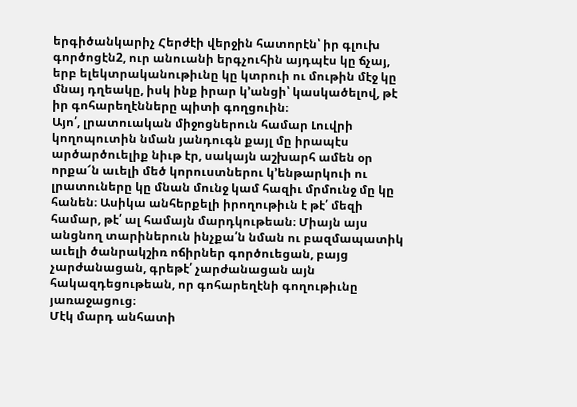երգիծանկարիչ Հերժէի վերջին հատորէն՝ իր գլուխ գործոցէն2, ուր անուանի երգչուհին այդպէս կը ճչայ, երբ ելեկտրականութիւնը կը կտրուի ու մութին մէջ կը մնայ դղեակը, իսկ ինք իրար կ՚անցի՝ կասկածելով, թէ իր գոհարեղէնները պիտի գողցուին։
Այո՛, լրատուական միջոցներուն համար Լուվրի կողոպուտին նման յանդուգն քայլ մը իրապէս արծարծուելիք նիւթ էր, սակայն աշխարհ ամեն օր որքա՜ն աւելի մեծ կորուստներու կ՚ենթարկուի ու լրատուները կը մնան մունջ կամ հազիւ մրմունջ մը կը հանեն։ Ասիկա անհերքելի իրողութիւն է թէ՛ մեզի համար, թէ՛ ալ համայն մարդկութեան։ Միայն այս անցնող տարիներուն ինչքա՛ն նման ու բազմապատիկ աւելի ծանրակշիռ ոճիրներ գործուեցան, բայց չարժանացան, գրեթէ՛ չարժանացան այն հակազդեցութեան, որ գոհարեղէնի գողութիւնը յառաջացուց։
Մէկ մարդ անհատի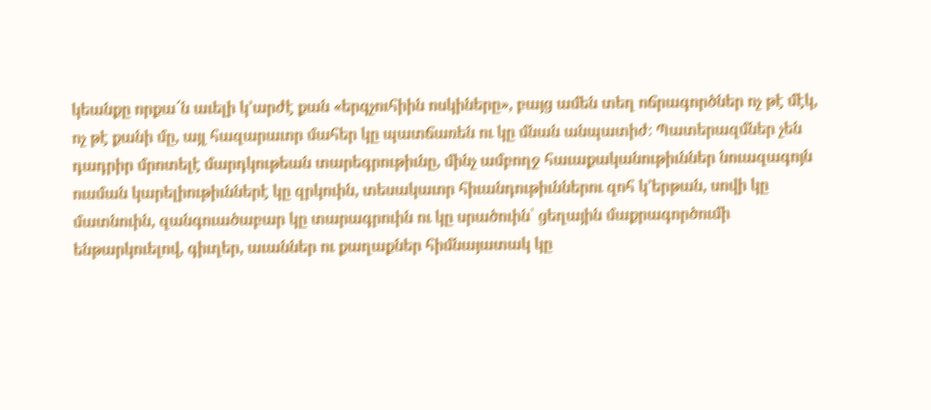կեանքը որքա՜ն աւելի կ՚արժէ քան «երգչուհիին ոսկիները», բայց ամեն տեղ ոճրագործներ ոչ թէ մէկ, ոչ թէ քանի մը, այլ հազարաւոր մահեր կը պատճառեն ու կը մնան անպատիժ։ Պատերազմներ չեն դադրիր մրոտելէ մարդկութեան տարեգրութիւնը, մինչ ամբողջ հաւաքականութիւններ նուազագոյն ուսման կարելիութիւններէ կը զրկուին, տեսակաւոր հիւանդութիւններու զոհ կ՚երթան, սովի կը մատնուին, զանգուածաբար կը տարագրուին ու կը սրածուին՝ ցեղային մաքրագործումի ենթարկուելով, գիւղեր, աւաններ ու քաղաքներ հիմնայատակ կը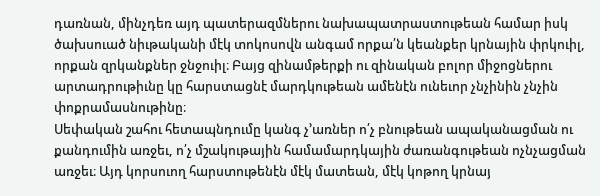դառնան, մինչդեռ այդ պատերազմներու նախապատրաստութեան համար իսկ ծախսուած նիւթականի մէկ տոկոսովն անգամ որքա՛ն կեանքեր կրնային փրկուիլ, որքան զրկանքներ ջնջուիլ։ Բայց զինամթերքի ու զինական բոլոր միջոցներու արտադրութիւնը կը հարստացնէ մարդկութեան ամենէն ունեւոր չնչինին չնչին փոքրամասնութինը։
Սեփական շահու հետապնդումը կանգ չ՚առներ ո՛չ բնութեան ապականացման ու քանդումին առջեւ, ո՛չ մշակութային համամարդկային ժառանգութեան ոչնչացման առջեւ։ Այդ կորսուող հարստութենէն մէկ մատեան, մէկ կոթող կրնայ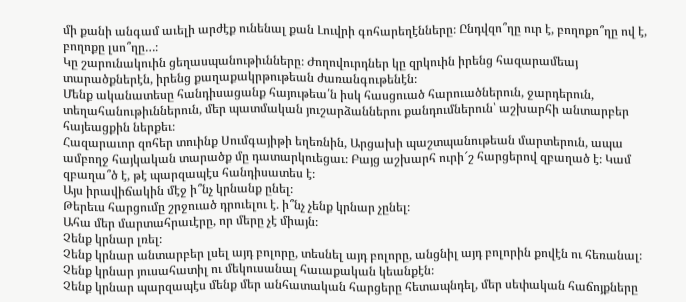մի քանի անգամ աւելի արժէք ունենալ քան Լուվրի գոհարեղէնները։ Ընդվզո՞ղը ուր է, բողոքո՞ղը ով է, բողոքը լսո՞ղը…։
Կը շարունակուին ցեղասպանութիւնները։ Ժողովուրդներ կը զրկուին իրենց հազարամեայ տարածքներէն, իրենց քաղաքակրթութեան ժառանգութենէն։
Մենք ականատեսը հանդիսացանք հայութեա՛ն իսկ հասցուած հարուածներուն, ջարդերուն, տեղահանութիւններուն, մեր պատմական յուշարձաններու քանդումներուն՝ աշխարհի անտարբեր հայեացքին ներքեւ։
Հազարաւոր զոհեր տուինք Սումգայիթի եղեռնին, Արցախի պաշտպանութեան մարտերուն, ապա ամբողջ հայկական տարածք մը դատարկուեցաւ։ Բայց աշխարհ ուրի՜շ հարցերով զբաղած է։ Կամ զբաղա՞ծ է, թէ պարզապէս հանդիսատես է։
Այս իրավիճակին մէջ ի՞նչ կրնանք ընել։
Թերեւս հարցումը շրջուած դրուելու է. ի՞նչ չենք կրնար չընել։
Ահա մեր մարտահրաւէրը, որ մերը չէ միայն։
Չենք կրնար լռել։
Չենք կրնար անտարբեր լսել այդ բոլորը, տեսնել այդ բոլորը, անցնիլ այդ բոլորին քովէն ու հեռանալ։
Չենք կրնար յուսահատիլ ու մեկուսանալ հաւաքական կեանքէն։
Չենք կրնար պարզապէս մենք մեր անհատական հարցերը հետապնդել, մեր սեփական հաճոյքները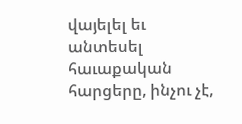վայելել եւ անտեսել հաւաքական հարցերը, ինչու չէ,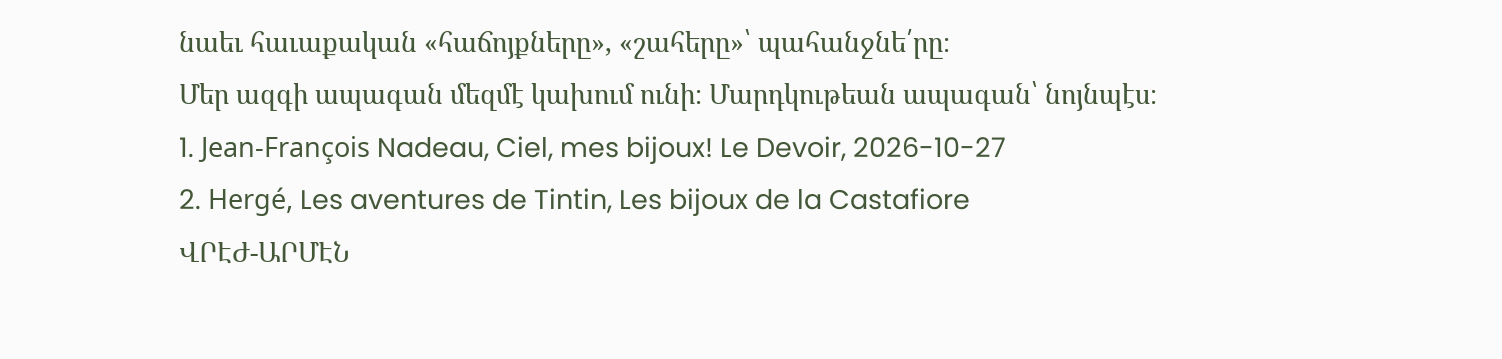նաեւ հաւաքական «հաճոյքները», «շահերը»՝ պահանջնե՛րը։
Մեր ազգի ապագան մեզմէ կախում ունի։ Մարդկութեան ապագան՝ նոյնպէս։
1. Jean-François Nadeau, Ciel, mes bijoux! Le Devoir, 2026-10-27
2. Hergé, Les aventures de Tintin, Les bijoux de la Castafiore
ՎՐԷԺ-ԱՐՄԷՆ